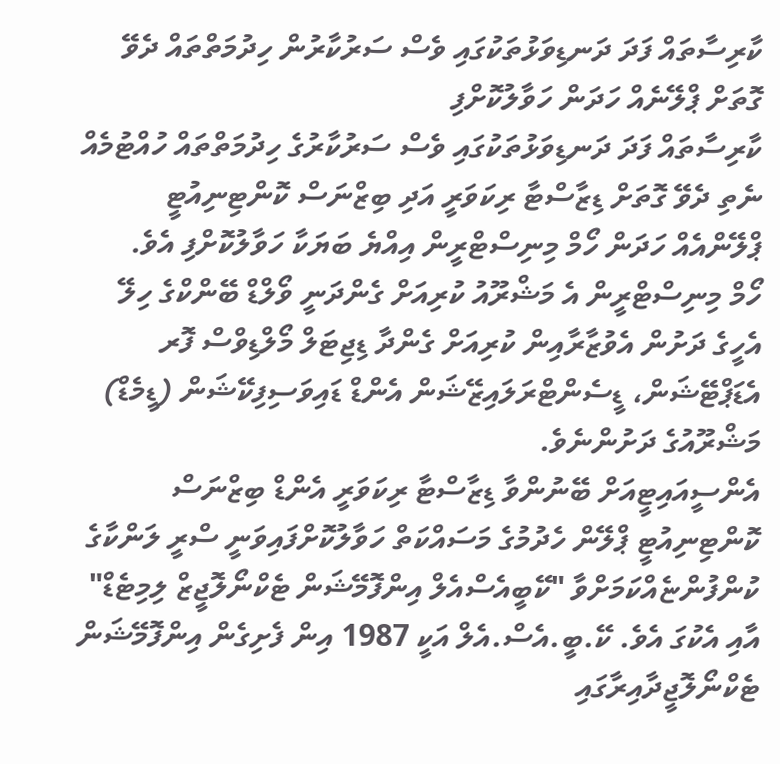ކާރިސާތައް ފަދަ ދަނޑިވަޅުތަކުގައި ވެސް ސަރުކާރުން ހިދުމަތްތައް ދެވޭ ގޮތަށް ޕްލޭނެއް ހަދަން ހަވާލުކޮށްފި
ކާރިސާތައް ފަދަ ދަނޑިވަޅުތަކުގައި ވެސް ސަރުކާރުގެ ހިދުމަތްތައް ހުއްޓުމެއް ނެތި ދެވޭ ގޮތަށް ޑިޒާސްޓާ ރިކަވަރީ އަދި ބިޒްނަސް ކޮންޓިނިއުޓީ ޕްލޭންއެއް ހަދަން ހޯމް މިނިސްޓްރީން އިއްޔެ ބަޔަކާ ހަވާލުކޮށްފި އެވެ.
ހޯމް މިނިސްޓްރީން އެ މަޝްރޫއު ކުރިއަށް ގެންދަނީ ވޯލްޑް ބޭންކްގެ ހިލޭ އެހީގެ ދަށުން އެވުޒާރާއިން ކުރިއަށް ގެންދާ ޑިޖިޓަލް މޯލްޑިވްސް ފޮރ އެޑަޕްޓޭޝަން، ޑީސެންޓްރަލައިޒޭޝަން އެންޑް ޑައިވަސިފިކޭޝަން (ޑީމެޑް) މަޝްރޫއުގެ ދަށުންނެވެ.
އެންސީއައިޓީއަށް ބޭނުންވާ ޑިޒާސްޓާ ރިކަވަރީ އެންޑް ބިޒްނަސް ކޮންޓިނިއުޓީ ޕްލޭން ހެދުމުގެ މަސައްކަތް ހަވާލުކޮށްފައިވަނީ ސްރީ ލަންކާގެ ކުންފުންޏެއްކަމަށްވާ "ކޭބީއެސްއެލް އިންފޮމޭޝަން ޓެކްނޯލޮޖީޒް ލިމިޓެޑް" އާއި އެކުގަ އެވެ. ކޭ.ބީ.އެސް.އެލް އަކީ 1987 އިން ފެށިގެން އިންފޮމޭޝަން ޓެކްނޯލޮޖީދާއިރާގައި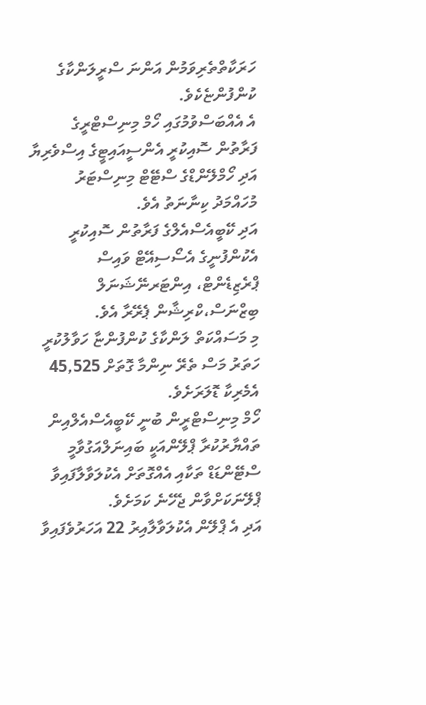ހަރަކާތްތެރިވަމުން އަންނަ ސްރީލަންކާގެ ކުންފުންޏެކެވެ.
އެ އެއްބަސްވުމުގައި ހޯމް މިނިސްޓްރީގެ ފަރާތުން ސޮއިކުރީ އެންސީއައިޓީގެ އިސްވެރިޔާ އަދި ހޯމްލޭންޑްގެ ސްޓޭޓް މިނިސްޓަރު މުހައްމަދު ކިނާނަތު އެވެ.
އަދި ކޭބީއެސްއެލްގެ ފަރާތުން ސޮއިކުރީ އެކުންފުނީގެ އެސޯސިއޭޓް ވައިސް ޕްރެޒިޑެންޓް، އިންޓަރނޭޝަނަލް ބިޒްނަސް،ކްރިޝާން ޕެރޭރާ އެވެ.
މި މަސައްކަތް ލަންކާގެ ކުންފުންޏާ ހަވާލުކުރީ ހަތަރު މަސް ތެރޭ ނިންމާ ގޮތަށް 45,525 އެމެރިކާ ޑޮލަރަށެވެ.
ހޯމް މިނިސްޓްރީން ބުނީ ކޭބީއެސްއެލްއިން ތައްޔާރުކުރާ ޕްލޭންއަކީ ބައިނަލްއަގުވާމީ ސްޓޭންޑަޑް ތަކާއި އެއްގޮތަށް އެކުލަވާލާފައިވާ ޕްލޭނަކަށްވާން ޖެހޭނެ ކަމަށެވެ.
އަދި އެ ޕްލޭން އެކުލަވާލާއިރު 22 އަހަރުވެފައިވާ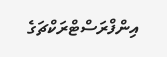އިންފްރަސްޓްރަކްޗަގެ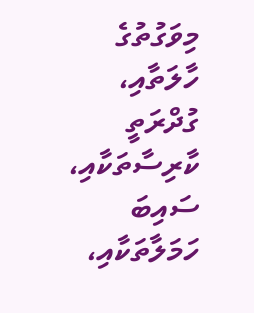މިވަގުތުގެ ހާލަތާއި، ގުދްރަތީ ކާރިސާތަކާއި، ސައިބަ ހަމަލާތަކާއި،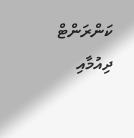ކަންރަންޓް ދިއުމާއި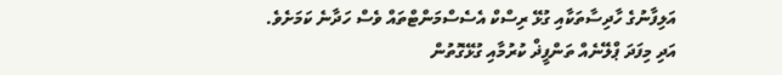އަލިފާނުގެ ހާދިސާތަކާއި ގުޅޭ ރިސްކް އެސެސްމަންޓްތައް ވެސް ހަދާނެ ކަމަށެވެ.
އަދި މިފަދަ ޕްލޭނެއް ތަންފީޛް ކުރުމާއި ގުޅޭގޮތުން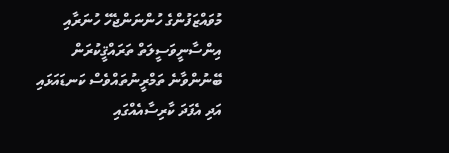މުވައްޒަފުންގެ ހުންނަންޖެހޭ ހުނަރާއި އިންސާނީވަސީލަތް ތަރައްޤީކުރަން ބޭނުންވާނެ ތަމްރީނުތައްވެސް ކަނޑައަޅައި އަދި އެފަދަ ކާރިސާއެއްގައި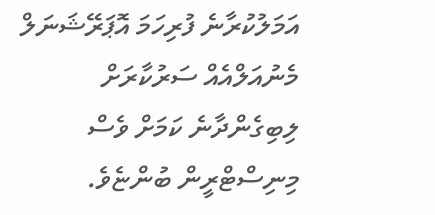އަމަލުކުރާނެ ފުރިހަމަ އޮޕަރޭޝަނަލް މެނުއަލްއެއް ސަރުކާރަށް ލިބިގެންދާނެ ކަމަށް ވެސް މިނިސްޓްރީން ބުންޏެވެ.